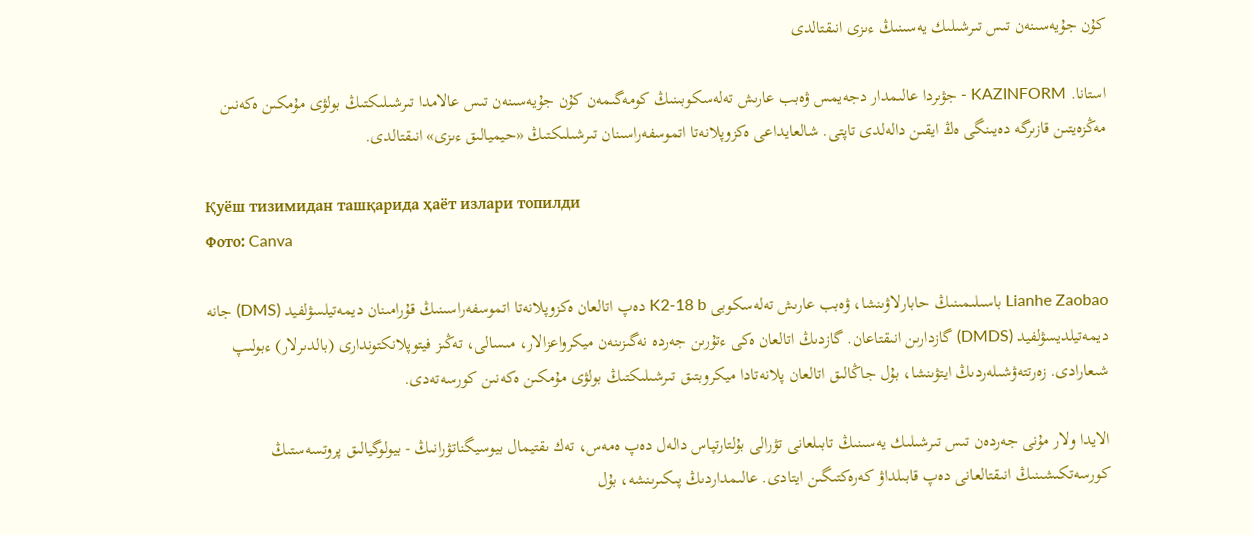كۇن جۇيەسىنەن تىس تىرشىلىك يەسىنىڭ ءىزى انىقتالدى

استانا. KAZINFORM - جۋىردا عالىمدار دجەيمس ۋەبب عارىش تەلەسكوبىنىڭ كومەگىمەن كۇن جۇيەسىنەن تىس عالامدا تىرشىلىكتىڭ بولۋى مۇمكىن ەكەنىن مەڭزەيتىن قازىرگە دەيىنگى ەڭ ايقىن دالەلدى تاپتى. شالعايداعى ەكزوپلانەتا اتموسفەراسىنان تىرشىلىكتىڭ «حيميالىق ءىزى» انىقتالدى.

Қуёш тизимидан ташқарида ҳаёт излари топилди
Фото: Canva

Lianhe Zaobao باسىلىمىنىڭ حابارلاۋىنشا، ۋەبب عارىش تەلەسكوبى K2-18 b دەپ اتالعان ەكزوپلانەتا اتموسفەراسىنىڭ قۇرامىنان ديمەتيلسۋلفيد (DMS) جانە ديمەتيلديسۋلفيد (DMDS) گازدارىن انىقتاعان. گازدىڭ اتالعان ەكى ءتۇرىن جەردە نەگىزىنەن ميكرواعزالار، مىسالى، تەڭىز فيتوپلانكتوندارى (بالدىرلار) ءبولىپ شىعارادى. زەرتتەۋشىلەردىڭ ايتۋىنشا، بۇل جاڭالىق اتالعان پلانەتادا ميكروبتىق تىرشىلىكتىڭ بولۋى مۇمكىن ەكەنىن كورسەتەدى.

الايدا ولار مۇنى جەردەن تىس تىرشىلىك يەسىنىڭ تابىلعانى تۋرالى بۇلتارتپاس دالەل دەپ ەمەس، تەك ىقتيمال بيوسيگناتۋرانىڭ - بيولوگيالىق پروتسەستىڭ كورسەتكىشىنىڭ انىقتالعانى دەپ قابىلداۋ كەرەكتىگىن ايتادى. عالىمداردىڭ پىكىرىنشە، بۇل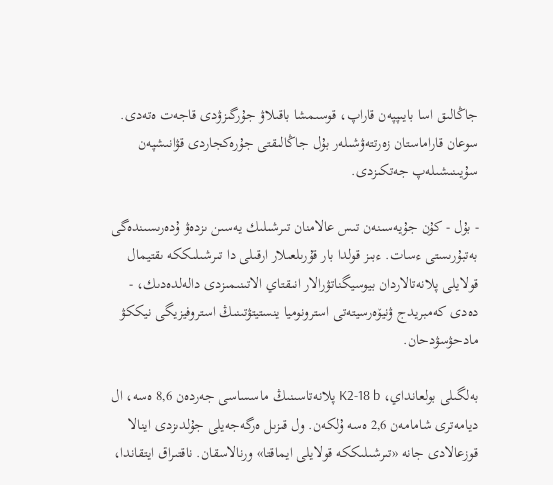جاڭالىق اسا بايىپپەن قاراپ، قوسىمشا باقىلاۋ جۇرگىزۋدى قاجەت ەتەدى. سوعان قاراماستان زەرتتەۋشىلەر بۇل جاڭالىقتى جۇرەكجاردى قۋانىشپەن سۇيىنىشىلەپ جەتكىزدى.

- بۇل - كۇن جۇيەسىنەن تىس عالامنان تىرشىلىك يەسىن ىزدەۋ ۇدەرىسىندەگى بەتبۇرىستى ءسات. ءبىز قولدا بار قۇرىلعىلار ارقىلى دا تىرشىلىككە ىقتيمال قولايلى پلانەتالاردان بيوسيگناتۋرالار انىقتاي الاتىنىمىزدى دالەلدەدىك، - دەدى كەمبريدج ۋنيۆەرسيتەتى استرونوميا ينستيتۋتىنىڭ استروفيزيگى نيككۋ مادحۋسۋدحان.

بەلگىلى بولعانداي، K2-18 b پلانەتاسىنىڭ ماسساسى جەردەن 8,6 ەسە، ال ديامەترى شامامەن 2,6 ەسە ۇلكەن. ول قىزىل ەرگەجەيلى جۇلدىزدى اينالا قوزعالادى جانە «تىرشىلىككە قولايلى ايماقتا» ورنالاسقان. ناقتىراق ايتقاندا،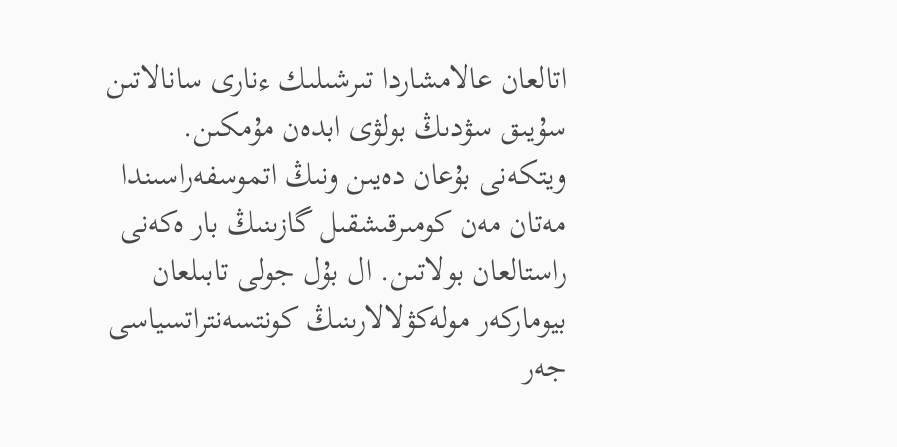اتالعان عالامشاردا تىرشىلىك ءنارى سانالاتىن سۇيىق سۋدىڭ بولۋى ابدەن مۇمكىن. ويتكەنى بۇعان دەيىن ونىڭ اتموسفەراسىندا مەتان مەن كومىرقىشقىل گازىنىڭ بار ەكەنى راستالعان بولاتىن. ال بۇل جولى تابىلعان بيوماركەر مولەكۋلالارىنىڭ كونتسەنتراتسياسى جەر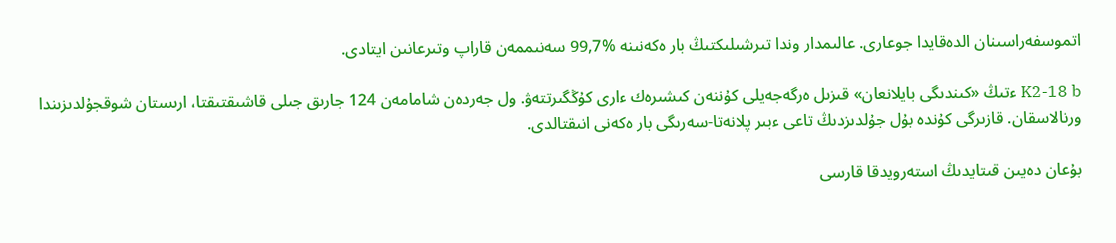اتموسفەراسىنان الدەقايدا جوعارى. عالىمدار وندا تىرشىلىكتىڭ بار ەكەنىنە %99,7 سەنىممەن قاراپ وتىرعانىن ايتادى.

K2-18 b ءتىڭ «كىندىگى بايلانعان» قىزىل ەرگەجەيلى كۇننەن كىشىرەك ءارى كۇڭگىرتتەۋ. ول جەردەن شامامەن 124 جارىق جىلى قاشىقتىقتا، ارىستان شوقجۇلدىزىندا ورنالاسقان. قازىرگى كۇندە بۇل جۇلدىزدىڭ تاعى ءبىر پلانەتا-سەرىگى بار ەكەنى انىقتالدى.

بۇعان دەيىن قىتايدىڭ استەرويدقا قارسى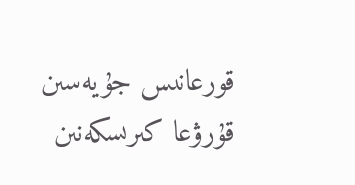قورعانىس جۇيەسىن قۇرۋعا كىرىسكەنىن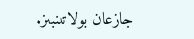جازعان بولاتىنبىز.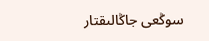سوڭعى جاڭالىقتار